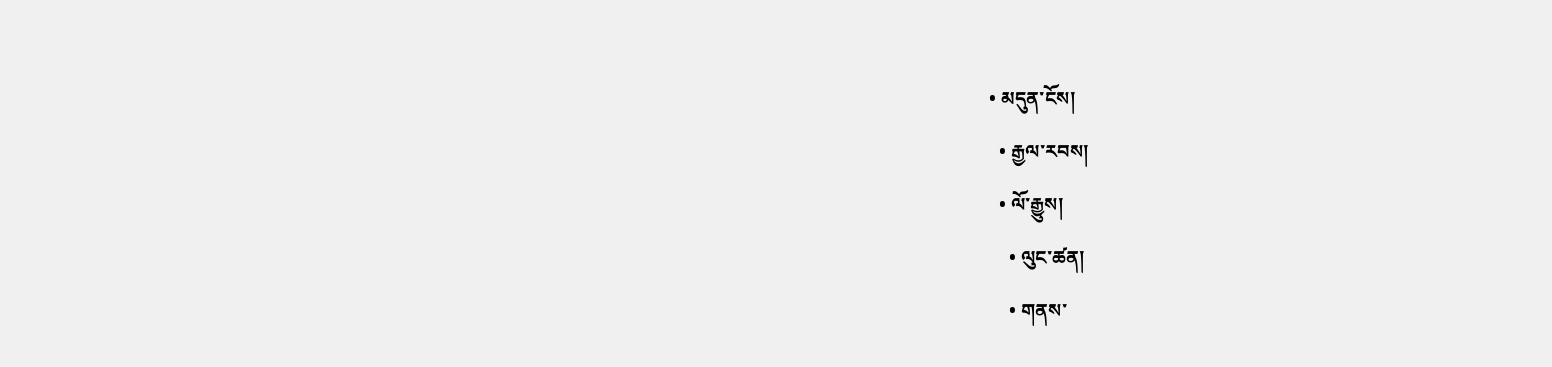• མདུན་ངོས།
  • རྒྱལ་རབས།
  • ལོ་རྒྱུས།
    • ལུང་ཚན།
    • གནས་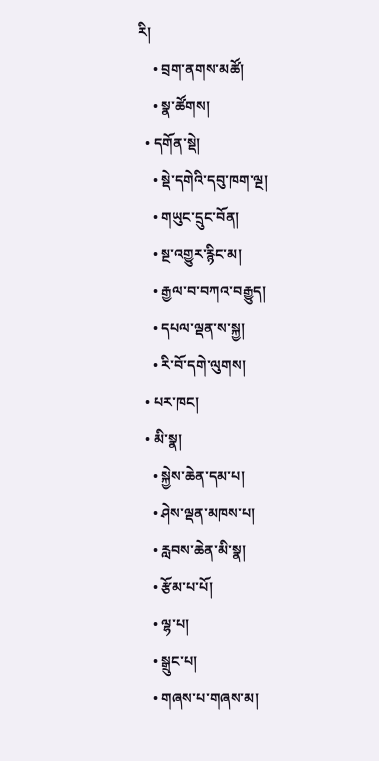རི།
    • བྲག་ནགས་མཚོ།
    • སྣ་ཚོགས།
  • དགོན་སྡེ།
    • སྡེ་དགེའི་དབུ་ཁག་ལྔ།
    • གཡུང་དྲུང་བོན།
    • སྔ་འགྱུར་རྙིང་མ།
    • རྒྱལ་བ་བཀའ་བརྒྱུད།
    • དཔལ་ལྡན་ས་སྐྱ།
    • རི་བོ་དགེ་ལུགས།
  • པར་ཁང།
  • མི་སྣ།
    • སྐྱེས་ཆེན་དམ་པ།
    • ཤེས་ལྡན་མཁས་པ།
    • རླབས་ཆེན་མི་སྣ།
    • རྩོམ་པ་པོ།
    • ལྷ་པ།
    • སྒྲུང་པ།
    • གཞས་པ་གཞས་མ།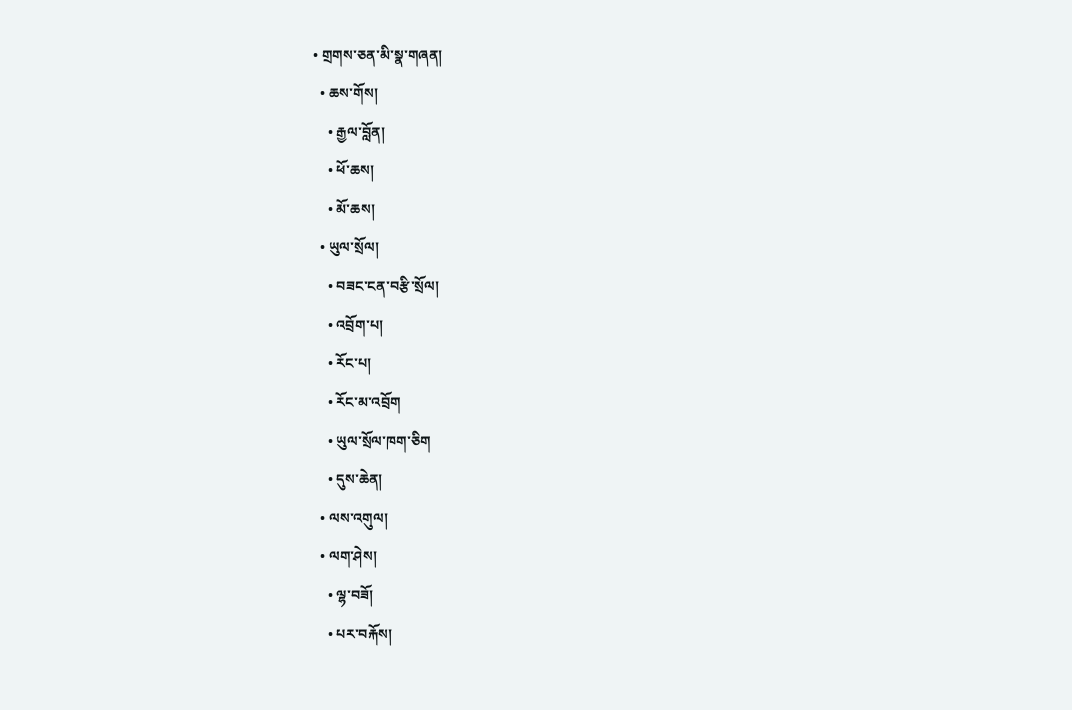• གྲགས་ཅན་མི་སྣ་གཞན།
  • ཆས་གོས།
    • རྒྱལ་བློན།
    • ཕོ་ཆས།
    • མོ་ཆས།
  • ཡུལ་སྲོལ།
    • བཟང་ངན་བརྩི་སྲོལ།
    • འབྲོག་པ།
    • རོང་པ།
    • རོང་མ་འབྲོག
    • ཡུལ་སྲོལ་ཁག་ཅིག
    • དུས་ཆེན།
  • ལས་འགུལ།
  • ལག་ཤེས།
    • ལྷ་བཟོ།
    • པར་བརྐོས།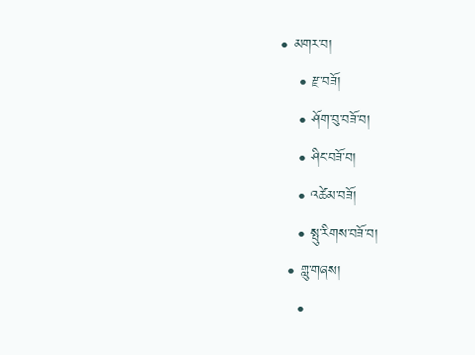• མགར་བ།
    • རྫ་བཟོ།
    • ཤོག་བུ་བཟོ་བ།
    • ཤིང་བཟོ་བ།
    • འཚེམ་བཟོ།
    • སྤུ་རིགས་བཟོ་བ།
  • གླུ་གཞས།
    •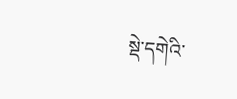སྡེ་དགེའི་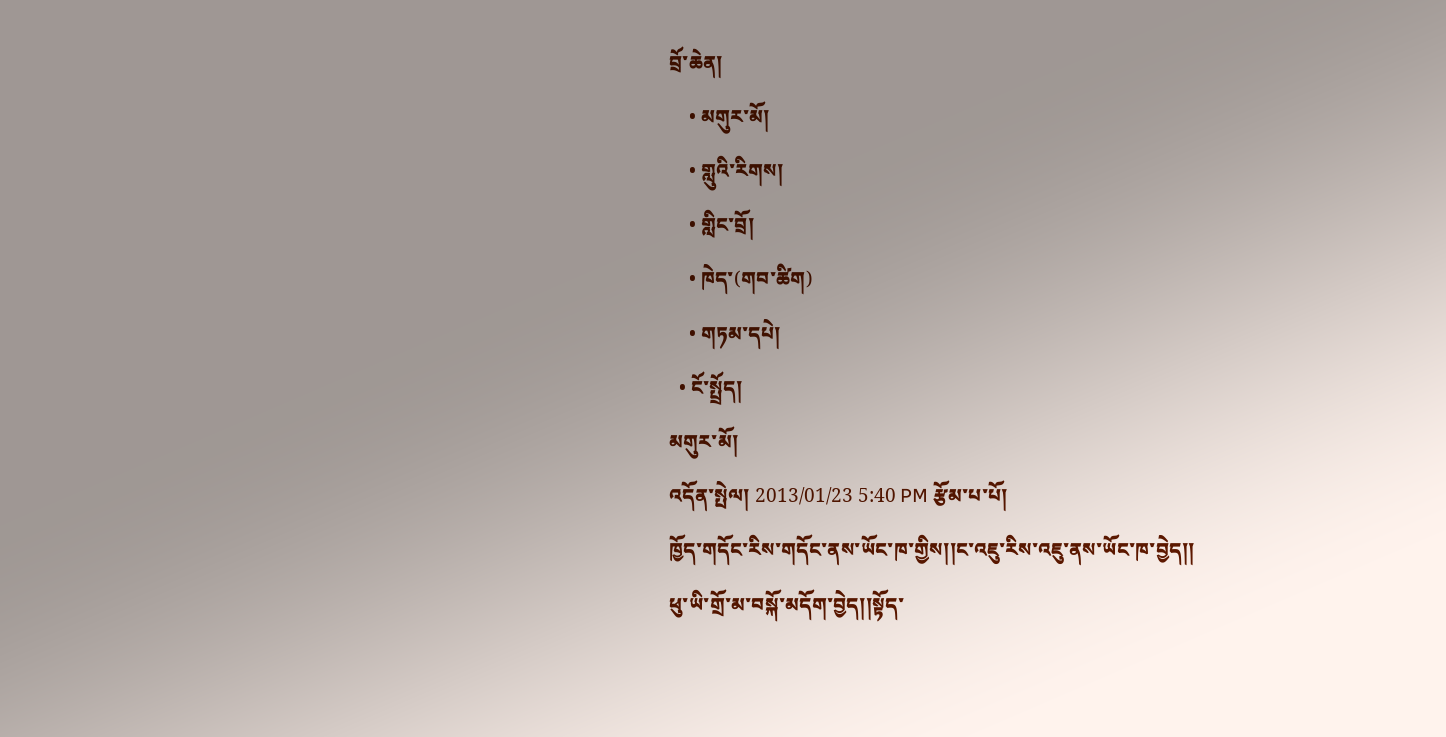བྲོ་ཆེན།
    • མགུར་མོ།
    • གླུའི་རིགས།
    • གླིང་བྲོ།
    • ཁེད་(གབ་ཚིག)
    • གཏམ་དཔེ།
  • ངོ་སྤྲོད།
མགུར་མོ།
འདོན་སྤེལ། 2013/01/23 5:40 PM རྩོམ་པ་པོ།
ཁྱོད་གདོང་རིས་གདོང་ནས་ཡོང་ཁ་གྱིས།།ང་འཇུ་རིས་འཇུ་ནས་ཡོང་ཁ་བྱེད།།
ཕུ་ཡི་གྲོ་མ་བསྐོ་མདོག་བྱེད།།སྟོད་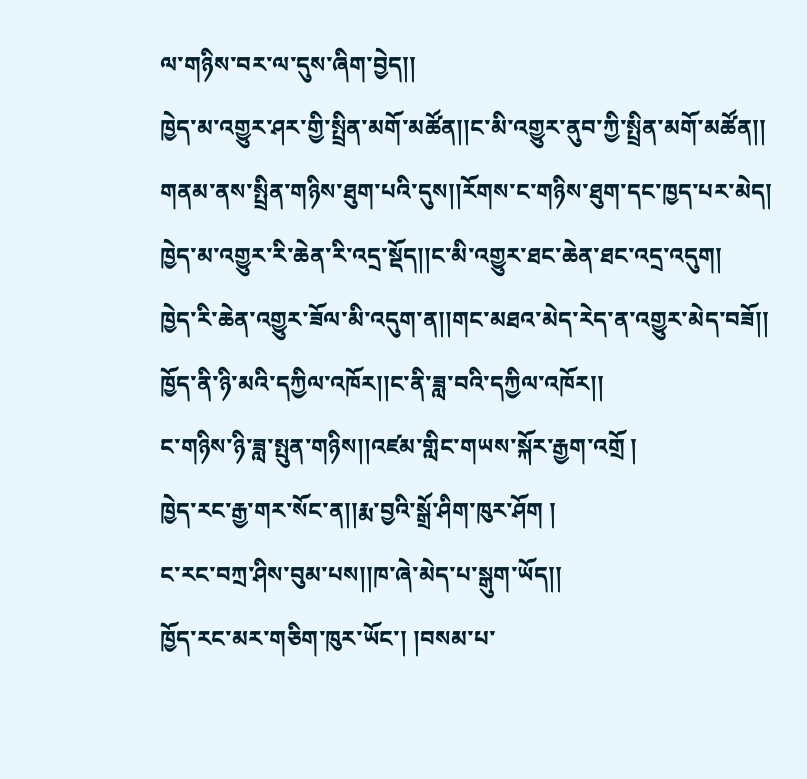ལ་གཉིས་བར་ལ་དུས་ཞིག་བྱེད།།
ཁྱེད་མ་འགྱུར་ཤར་གྱི་སྤྲིན་མགོ་མཚོན།།ང་མི་འགྱུར་ནུབ་ཀྱི་སྤྲིན་མགོ་མཚོན།།
གནམ་ནས་སྤྲིན་གཉིས་ཐུག་པའི་དུས།།རོགས་ང་གཉིས་ཐུག་དང་ཁྱད་པར་མེད།
ཁྱེད་མ་འགྱུར་རི་ཆེན་རི་འདྲ་སྡོད།།ང་མི་འགྱུར་ཐང་ཆེན་ཐང་འདྲ་འདུག།
ཁྱེད་རི་ཆེན་འགྱུར་ཟོལ་མི་འདུག་ན།།གང་མཐའ་མེད་རེད་ན་འགྱུར་མེད་བཟོ།།
ཁྱོད་ནི་ཉི་མའི་དཀྱིལ་འཁོར།།ང་ནི་ཟླ་བའི་དཀྱིལ་འཁོར།།
ང་གཉིས་ཉི་ཟླ་སྤུན་གཉིས།།འཛམ་གླིང་གཡས་སྐོར་རྒྱག་འགྲོ །
ཁྱེད་རང་རྒྱ་གར་སོང་ན།།རྨ་བྱའི་སྒྲོ་ཤིག་ཁུར་ཤོག །
ང་རང་བཀྲ་ཤིས་བུམ་པས།།ཁ་ཞེ་མེད་པ་སྒུག་ཡོད།།
ཁྱོད་རང་མར་གཅིག་ཁུར་ཡོང་། །བསམ་པ་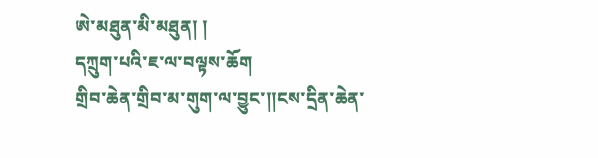ཨེ་མཐུན་མི་མཐུན། །
དཀྲུག་པའི་ཇ་ལ་བལྟས་ཆོག
གྲིབ་ཆེན་གྲིབ་མ་གུག་ལ་བྱུང་།།ངས་དྲིན་ཆེན་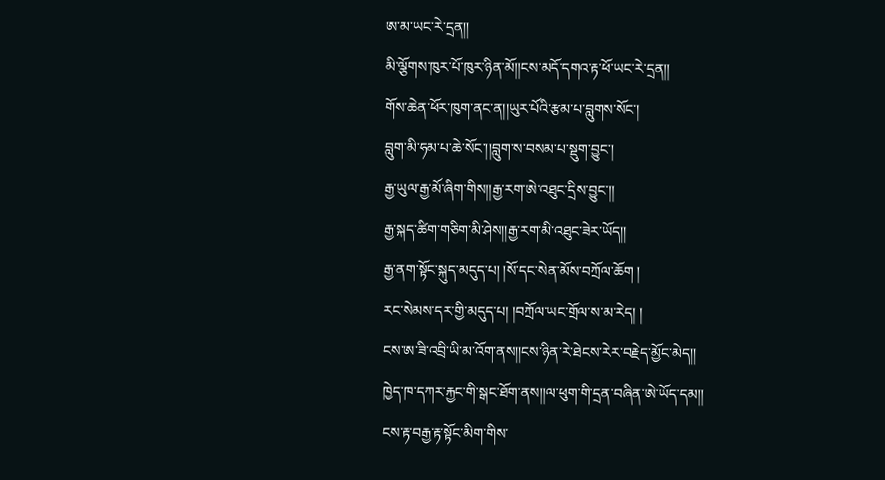ཨ་མ་ཡང་རེ་དྲན།།
མི་ལྕོགས་ཁུར་པོ་ཁུར་ཉིན་མོ།།ངས་མདོ་དགའ་རྟ་ཕོ་ཡང་རེ་དྲན།།
གོས་ཆེན་ཕོར་ཁུག་ནང་ན།།ཡུར་པོའི་རྩམ་པ་བླུགས་སོང་།
བླུག་མི་ཧམ་པ་ཆེ་སོང་།།བླུག་ས་བསམ་པ་སྡུག་བྱུང་།
རྒྱ་ཡུལ་རྒྱ་མོ་ཞིག་གིས།།རྒྱ་རག་ཨེ་འཐུང་དྲིས་བྱུང་།།
རྒྱ་སྐད་ཚིག་གཅིག་མི་ཤེས།།རྒྱ་རག་མི་འཐུང་ཟེར་ཡོད།།
རྒྱ་ནག་སྟོང་སྐུད་མདུད་པ། །སོ་དང་སེན་མོས་བཀྲོལ་ཆོག །
རང་སེམས་དར་གྱི་མདུད་པ། །བཀྲོལ་ཡང་གྲོལ་ས་མ་རེད། །
ངས་ཨ་ཟི་འབྲི་ཡི་མ་འོག་ནས།།ངས་ཉིན་རེ་ཐེངས་རེར་བརྗེད་མྱོང་མེད།།
ཁྱེད་ཁ་དཀར་རྐྱང་གི་སྒང་ཐོག་ནས།།ལ་ཕུག་གི་དྲན་བཞིན་ཨེ་ཡོད་དམ།།
ངས་རྟ་བརྒྱ་རྟ་སྟོང་མིག་གིས་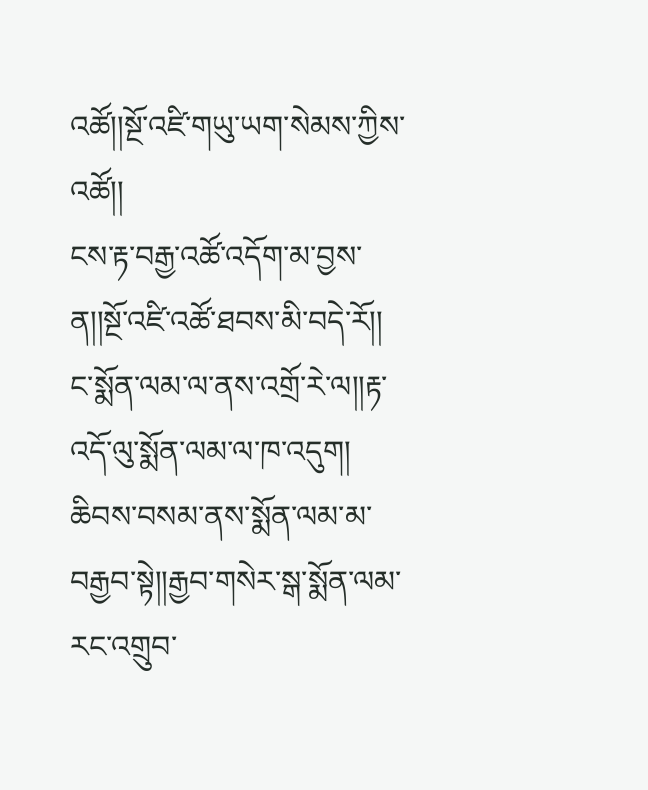འཚོ།།སྔོ་འཛི་གཡུ་ཡག་སེམས་ཀྱིས་འཚོ།།
ངས་རྟ་བརྒྱ་འཚོ་འདོག་མ་བྱས་ན།།སྔོ་འཛི་འཚོ་ཐབས་མི་བདེ་རོ།།
ང་སྨོན་ལམ་ལ་ནས་འགྲོ་རེ་ལ།།རྟ་འདོ་ལུ་སྨོན་ལམ་ལ་ཁ་འདུག།
ཆིབས་བསམ་ནས་སྨོན་ལམ་མ་བརྒྱབ་སྟེ།།རྒྱབ་གསེར་སྒ་སྨོན་ལམ་རང་འགྲུབ་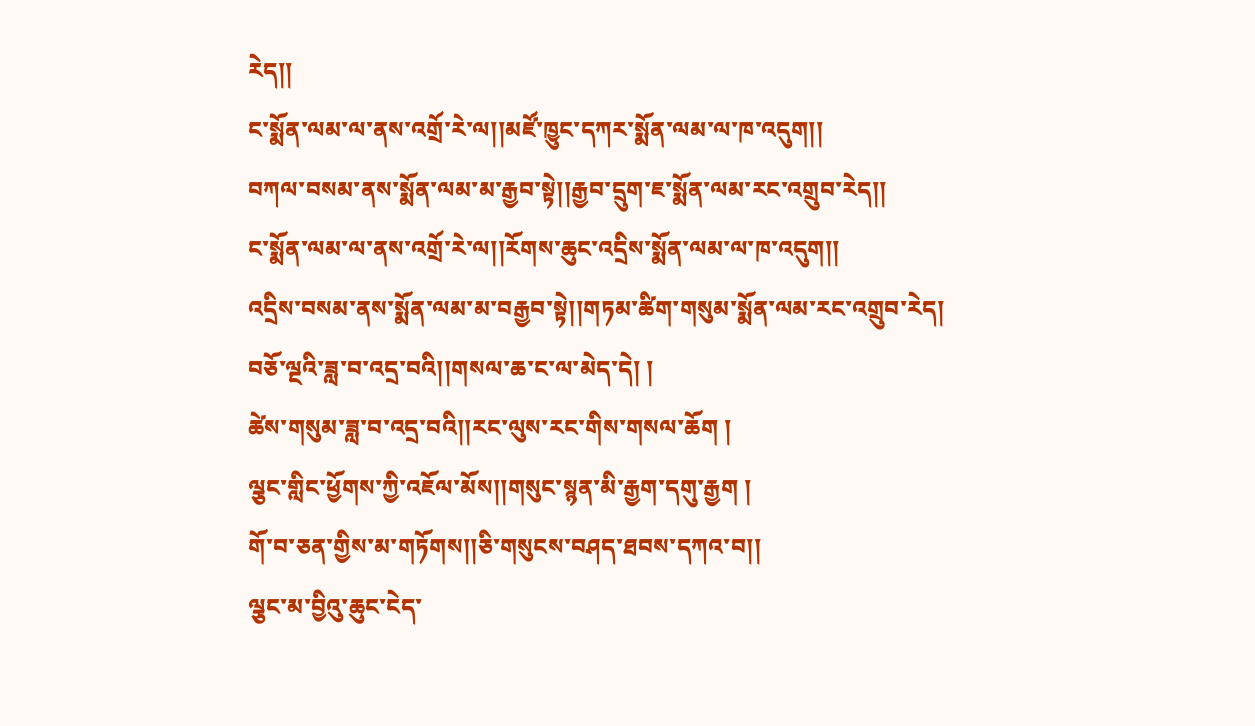རེད།།
ང་སྨོན་ལམ་ལ་ནས་འགྲོ་རེ་ལ།།མཛོ་ཁྱུང་དཀར་སྨོན་ལམ་ལ་ཁ་འདུག།།
བཀལ་བསམ་ནས་སྨོན་ལམ་མ་རྒྱབ་སྟེ།།རྒྱབ་དྲུག་ཇ་སྨོན་ལམ་རང་འགྲུབ་རེད།།
ང་སྨོན་ལམ་ལ་ནས་འགྲོ་རེ་ལ།།རོགས་ཆུང་འདྲིས་སྨོན་ལམ་ལ་ཁ་འདུག།།
འདྲིས་བསམ་ནས་སྨོན་ལམ་མ་བརྒྱབ་སྟེ།།གཏམ་ཚིག་གསུམ་སྨོན་ལམ་རང་འགྲུབ་རེད།
བཅོ་ལྔའི་ཟླ་བ་འདྲ་བའི།།གསལ་ཆ་ང་ལ་མེད་དེ། །
ཚེས་གསུམ་ཟླ་བ་འདྲ་བའི།།རང་ལུས་རང་གིས་གསལ་ཆོག །
ལྕང་གླིང་ཕྱོགས་ཀྱི་འཇོལ་མོས།།གསུང་སྙན་མི་རྒྱག་དགུ་རྒྱག །
གོ་བ་ཅན་གྱིས་མ་གཏོགས།།ཅི་གསུངས་བཤད་ཐབས་དཀའ་བ།།
ལྕང་མ་བྱིའུ་ཆུང་ངེད་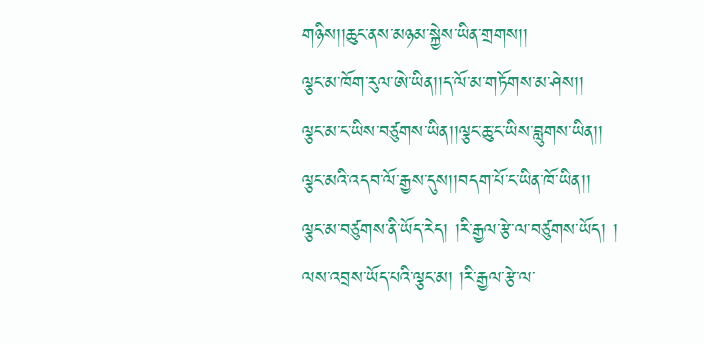གཉིས།།ཆུང་ནས་མཉམ་སྐྱེས་ཡིན་གྲགས།།
ལྕང་མ་ཁོག་རུལ་ཨེ་ཡིན།།ད་ལོ་མ་གཏོགས་མ་ཤེས།།
ལྕང་མ་ང་ཡིས་བཙུགས་ཡིན།།ལྕང་ཆུ་ང་ཡིས་བླུགས་ཡིན།།
ལྕང་མའི་འདབ་ལོ་རྒྱས་དུས།།བདག་པོ་ང་ཡིན་ཁོ་ཡིན།།
ལྕང་མ་བཙུགས་ནི་ཡོད་རེད། །རི་རྒྱལ་རྩེ་ལ་བཙུགས་ཡོད། །
ལས་འབྲས་ཡོད་པའི་ལྕང་མ། །རི་རྒྱལ་རྩེ་ལ་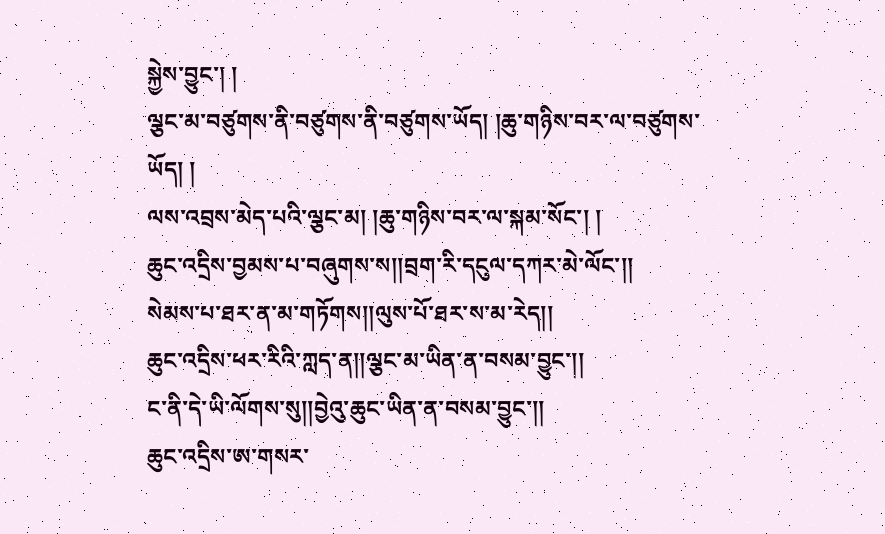སྐྱེས་བྱུང་། །
ལྕང་མ་བཙུགས་ནི་བཙུགས་ནི་བཙུགས་ཡོད། །ཆུ་གཉིས་བར་ལ་བཙུགས་ཡོད། །
ལས་འབྲས་མེད་པའི་ལྕང་མ། །ཆུ་གཉིས་བར་ལ་སྐམ་སོང་། །
ཆུང་འདྲིས་བྱམས་པ་བཞུགས་ས།།བྲག་རི་དངུལ་དཀར་མེ་ལོང་།།
སེམས་པ་ཐར་ན་མ་གཏོགས།།ལུས་པོ་ཐར་ས་མ་རེད།།
ཆུང་འདྲིས་ཕར་རིའི་ཀླད་ན།།ལྕང་མ་ཡིན་ན་བསམ་བྱུང་།།
ང་ནི་དེ་ཡི་ལོགས་སུ།།བྱེའུ་ཆུང་ཡིན་ན་བསམ་བྱུང་།།
ཆུང་འདྲིས་ཨ་གསར་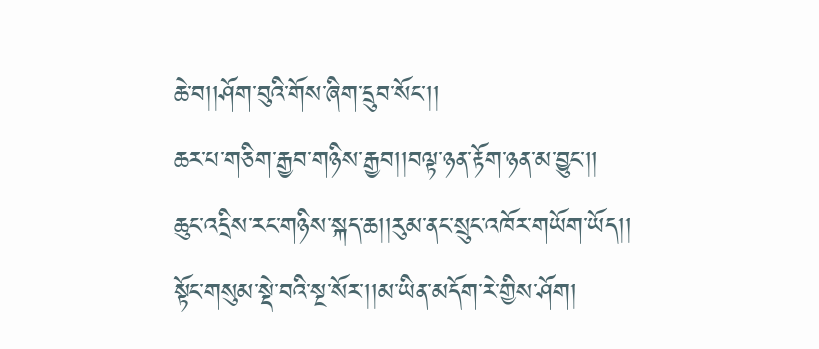ཆེ་བ།།ཤོག་བུའི་གོས་ཞིག་དྲུབ་སོང་།།
ཆར་པ་གཅིག་རྒྱབ་གཉིས་རྒྱབ།།བལྟ་ཉན་རྟོག་ཉན་མ་བྱུང་།།
ཆུང་འདྲིས་རང་གཉིས་སྐད་ཆ།།རུམ་ནང་སྲུང་འཁོར་གཡོག་ཡོད།།
སྟོང་གསུམ་སྡེ་བའི་སྔ་སོར་།།མ་ཡིན་མདོག་རེ་གྱིས་ཤོག།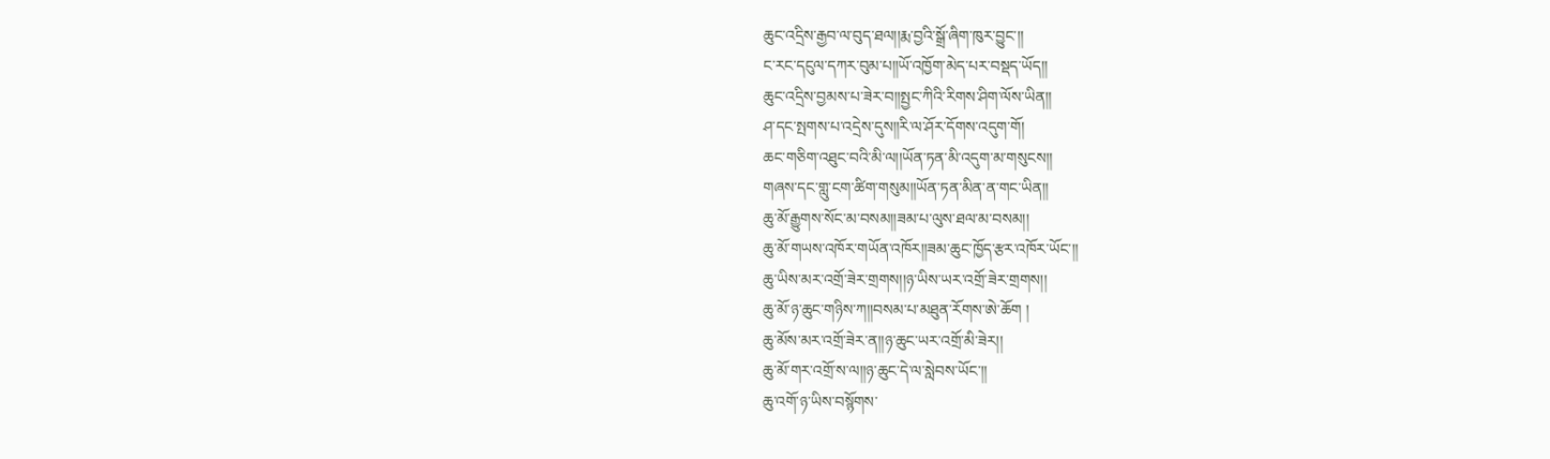ཆུང་འདྲིས་རྒྱབ་ལ་བུད་ཐལ།།རྨ་བྱའི་སྒྲོ་ཞིག་ཁུར་བྱུང་།།
ང་རང་དངུལ་དཀར་བུམ་པ།།ཡོ་འཁྱོག་མེད་པར་བསྡད་ཡོད།།
ཆུང་འདྲིས་བྱམས་པ་ཟེར་བ།།སྤྱང་ཀིའི་རིགས་ཤིག་ལོས་ཡིན།།
ཤ་དང་སྤགས་པ་འདྲེས་དུས།།རི་ལ་ཤོར་དོགས་འདུག་གོ།
ཆང་གཅིག་འཐུང་བའི་མི་ལ།།ཡོན་ཏན་མི་འདུག་མ་གསུངས།།
གཞས་དང་གླུ་ངག་ཚིག་གསུམ།།ཡོན་ཏན་མིན་ན་གང་ཡིན།།
ཆུ་མོ་རྒྱུགས་སོང་མ་བསམ།།ཟམ་པ་ལུས་ཐལ་མ་བསམ།།
ཆུ་མོ་གཡས་འཁོར་གཡོན་འཁོར།།ཟམ་ཆུང་ཁྱོད་རྩར་འཁོར་ཡོང་།།
ཆུ་ཡིས་མར་འགྲོ་ཟེར་གྲགས།།ཉ་ཡིས་ཡར་འགྲོ་ཟེར་གྲགས།།
ཆུ་མོ་ཉ་ཆུང་གཉིས་ཀ།།བསམ་པ་མཐུན་རོགས་ཨེ་ཆོག །
ཆུ་མོས་མར་འགྲོ་ཟེར་ན།།ཉ་ཆུང་ཡར་འགྲོ་མི་ཟེར།།
ཆུ་མོ་གར་འགྲོ་ས་ལ།།ཉ་ཆུང་དེ་ལ་སླེབས་ཡོང་།།
ཆུ་འགོ་ཉ་ཡིས་བསྙོགས་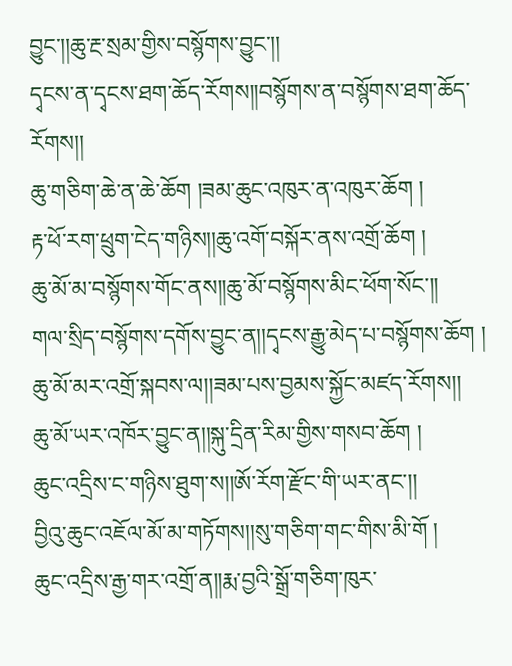བྱུང་།།ཆུ་རྔ་སྲམ་གྱིས་བསྙོགས་བྱུང་།།
དྭངས་ན་དྭངས་ཐག་ཆོད་རོགས།།བསྙོགས་ན་བསྙོགས་ཐག་ཆོད་རོགས།།
ཆུ་གཅིག་ཆེ་ན་ཆེ་ཆོག །ཟམ་ཆུང་འཁུར་ན་འཁུར་ཆོག །
རྟ་ཕོ་རག་ཕྲུག་ངེད་གཉིས།།ཆུ་འགོ་བསྐོར་ནས་འགྲོ་ཆོག །
ཆུ་མོ་མ་བསྙོགས་གོང་ནས།།ཆུ་མོ་བསྙོགས་མིང་ཕོག་སོང་།།
གལ་སྲིད་བསྙོགས་དགོས་བྱུང་ན།།དྭངས་རྒྱུ་མེད་པ་བསྙོགས་ཆོག །
ཆུ་མོ་མར་འགྲོ་སྐབས་ལ།།ཟམ་པས་བྱམས་སྐྱོང་མཛད་རོགས།།
ཆུ་མོ་ཡར་འཁོར་བྱུང་ན།།སྐུ་དྲིན་རིམ་གྱིས་གསབ་ཆོག །
ཆུང་འདྲིས་ང་གཉིས་ཐུག་ས།།ཨོ་རོག་རྫོང་གི་ཡར་ནང་།།
བྱིའུ་ཆུང་འཇོལ་མོ་མ་གཏོགས།།སུ་གཅིག་གང་གིས་མི་གོ །
ཆུང་འདྲིས་རྒྱ་གར་འགྲོ་ན།།རྨ་བྱའི་སྒྲོ་གཅིག་ཁུར་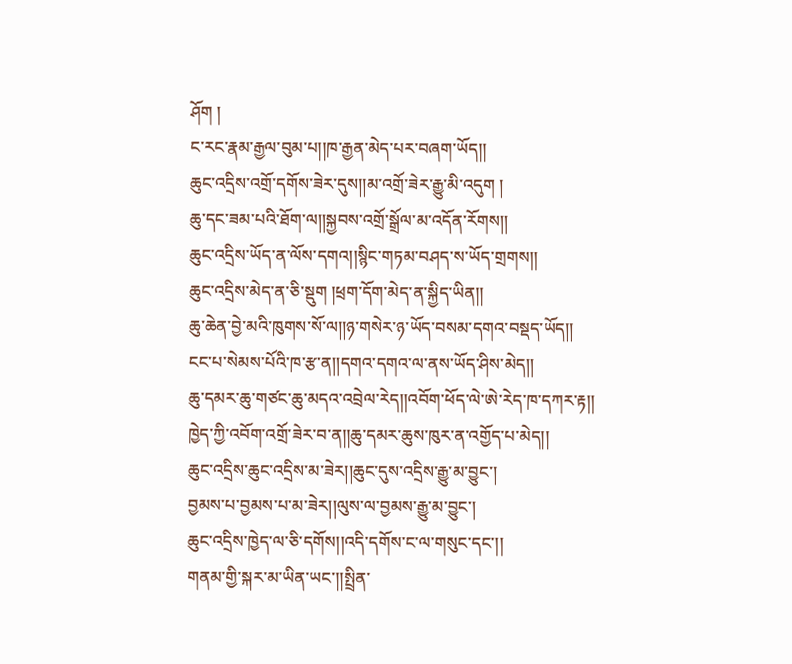ཤོག །
ང་རང་རྣམ་རྒྱལ་བུམ་པ།།ཁ་རྒྱན་མེད་པར་བཞག་ཡོད།།
ཆུང་འདྲིས་འགྲོ་དགོས་ཟེར་དུས།།མ་འགྲོ་ཟེར་རྒྱུ་མི་འདུག །
ཆུ་དང་ཟམ་པའི་ཐོག་ལ།།སྐྱབས་འགྲོ་སྒྲོལ་མ་འདོན་རོགས།།
ཆུང་འདྲིས་ཡོད་ན་ལོས་དགའ།།སྙིང་གཏམ་བཤད་ས་ཡོད་གྲགས།།
ཆུང་འདྲིས་མེད་ན་ཅི་སྡུག །ཕྲག་དོག་མེད་ན་སྐྱིད་ཡིན།།
ཆུ་ཆེན་བྱེ་མའི་ཁུགས་སོ་ལ།།ཉ་གསེར་ཉ་ཡོད་བསམ་དགའ་བསྡད་ཡོད།།
ངང་པ་སེམས་པོའི་ཁ་རྩ་ན།།དགའ་དགའ་ལ་ནས་ཡོད་ཤིས་མེད།།
ཆུ་དམར་ཆུ་གཙང་ཆུ་མདའ་འབྲེལ་རེད།།འབོག་ཕོད་ལེ་ཨེ་རེད་ཁ་དཀར་རྟ།།
ཁྱེད་ཀྱི་འབོག་འགྲོ་ཟེར་བ་ན།།ཆུ་དམར་ཆུས་ཁུར་ན་འགྱོད་པ་མེད།།
ཆུང་འདྲིས་ཆུང་འདྲིས་མ་ཟེར།།ཆུང་དུས་འདྲིས་རྒྱུ་མ་བྱུང་།
བྱམས་པ་བྱམས་པ་མ་ཟེར།།ལུས་ལ་བྱམས་རྒྱུ་མ་བྱུང་།
ཆུང་འདྲིས་ཁྱེད་ལ་ཅི་དགོས།།འདི་དགོས་ང་ལ་གསུང་དང་།།
གནམ་གྱི་སྐར་མ་ཡིན་ཡང་།།སྤྲིན་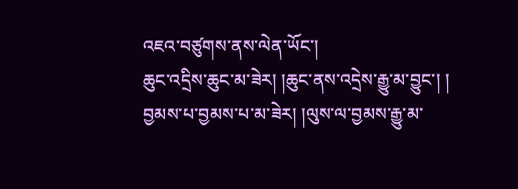འཇའ་བཙུགས་ནས་ལེན་ཡོང་།
ཆུང་འདྲིས་ཆུང་མ་ཟེར། །ཆུང་ནས་འདྲེས་རྒྱུ་མ་བྱུང་། །
བྱམས་པ་བྱམས་པ་མ་ཟེར། །ལུས་ལ་བྱམས་རྒྱུ་མ་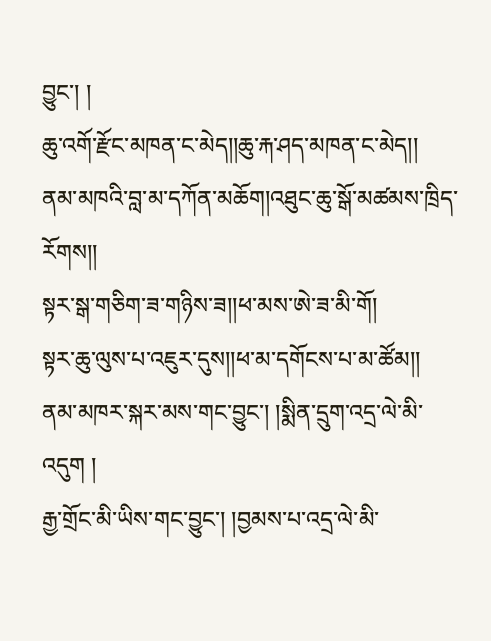བྱུང་། །
ཆུ་འགོ་རྫོང་མཁན་ང་མེད།།ཆུ་རྐ་ཤད་མཁན་ང་མེད།།
ནམ་མཁའི་བླ་མ་དཀོན་མཆོག།འཐུང་ཆུ་སྒོ་མཚམས་ཁྲིད་རོགས།།
སྟར་སྒ་གཅིག་ཟ་གཉིས་ཟ།།ཕ་མས་ཨེ་ཟ་མི་གོ།
སྟར་ཆུ་ལུས་པ་འཇུར་དུས།།ཕ་མ་དགོངས་པ་མ་ཚོམ།།
ནམ་མཁར་སྐར་མས་གང་བྱུང་། །སྨིན་དྲུག་འདྲ་ལེ་མི་འདུག །
རྒྱ་གྲོང་མི་ཡིས་གང་བྱུང་། །བྱམས་པ་འདྲ་ལེ་མི་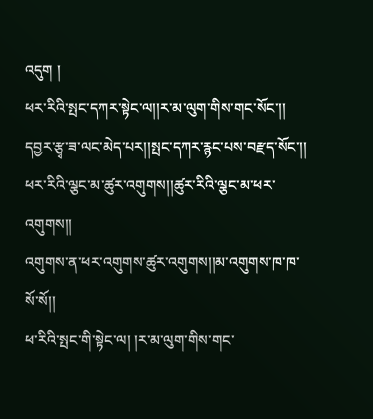འདུག །
ཕར་རིའི་སྤང་དཀར་སྟེང་ལ།།ར་མ་ལུག་གིས་གང་སོང་།།
དབྱར་རྩྭ་ཟ་ལང་མེད་པར།།སྤང་དཀར་རྙང་པས་བརྫད་སོང་།།
ཕར་རིའི་ལྕང་མ་ཚུར་འགུགས།།ཚུར་རིའི་ལྕང་མ་ཕར་འགུགས།།
འགུགས་ན་ཕར་འགུགས་ཚུར་འགུགས།།མ་འགུགས་ཁ་ཁ་སོ་སོ།།
ཕ་རིའི་སྤང་གི་སྟེང་ལ། །ར་མ་ལུག་གིས་གང་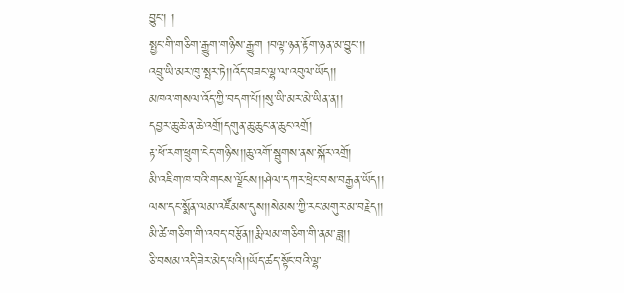བྱུང་། །
སྤྱང་གི་གཅིག་རྒྱུག་གཉིས་རྒྱུག །བལྟ་ཉན་རྟོག་ཉན་མ་བྱུང་།།
འབྲུ་ཡི་མར་ཁུ་སྤར་ཏེ།།འོད་བཟང་ལྷ་ལ་འབུལ་ཡོད།།
མཁའ་གསལ་འོད་ཀྱི་བདག་པོ།།སུ་ཡི་མར་མེ་ཡིན་ན།།
དབྱར་ཆུ་ཆེ་ན་ཆེ་འགྲོ།དགུན་ཆུ་ཆུང་ན་ཆུང་འགྲོ།
རྟ་ཕོ་རག་ཕྲུག་ངེད་གཉིས།།ཆུ་འགོ་སྦུགས་ནས་སྐོར་འགྲོ།
མི་འཇིག་ཁ་བའི་གངས་ལྗོངས།།ཤེལ་དཀར་ཕྲེང་བས་བརྒྱན་ཡོད།།
ལས་དང་སྨོན་ལམ་འཛོམས་དུས།།སེམས་ཀྱི་རང་མགུར་མ་བརྗེད།།
མི་ཚེ་གཅིག་གི་འབད་བརྩོན།།རྨི་ལམ་གཅིག་གི་ནམ་ཟླ།།
ཅི་བསམ་འདི་ཟེར་མེད་པའི།།ཡོད་ཚད་སྟོང་བའི་ལྷ་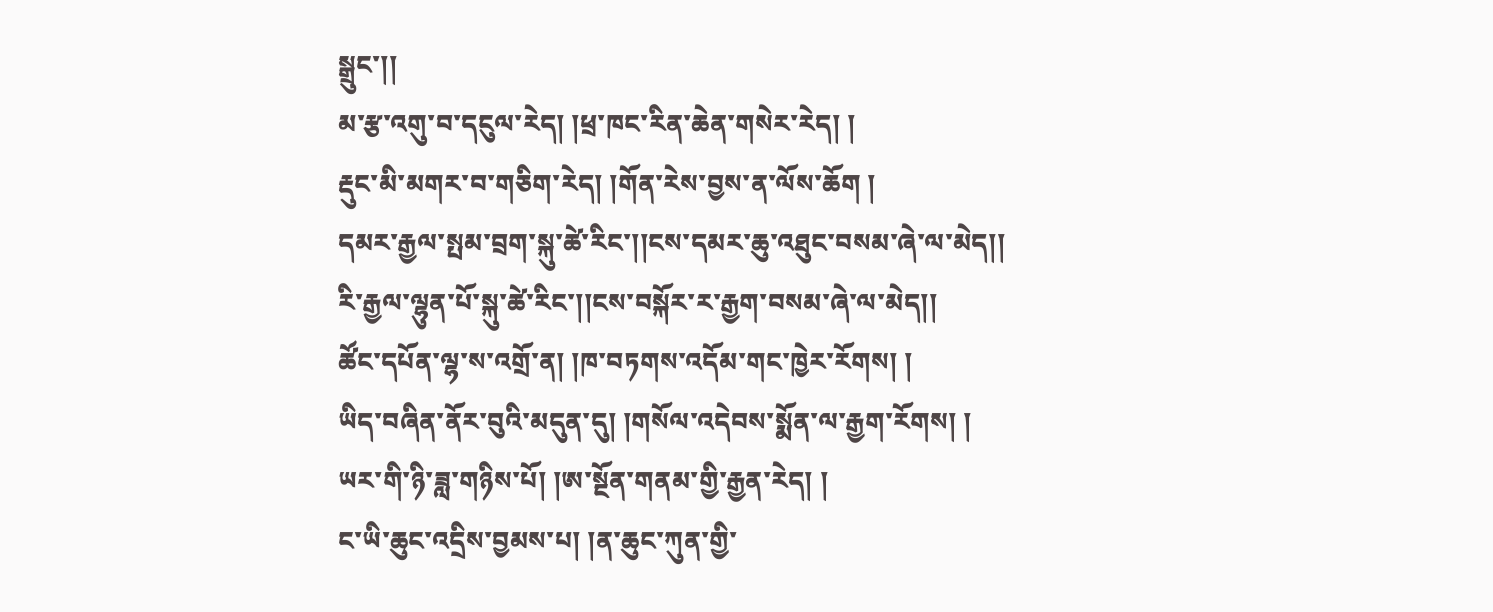སྒྲུང་།།
མ་རྩ་འགུ་བ་དངུལ་རེད། །ཕྲ་ཁང་རིན་ཆེན་གསེར་རེད། །
རྡུང་མི་མགར་བ་གཅིག་རེད། །གོན་རེས་བྱས་ན་ལོས་ཆོག །
དམར་རྒྱལ་སྤམ་བྲག་སྐུ་ཚེ་རིང་།།ངས་དམར་ཆུ་འཐུང་བསམ་ཞེ་ལ་མེད།།
རི་རྒྱལ་ལྷུན་པོ་སྐུ་ཚེ་རིང་།།ངས་བསྐོར་ར་རྒྱག་བསམ་ཞེ་ལ་མེད།།
ཚོང་དཔོན་ལྷ་ས་འགྲོ་ན། །ཁ་བཏགས་འདོམ་གང་ཁྱེར་རོགས། །
ཡིད་བཞིན་ནོར་བུའི་མདུན་དུ། །གསོལ་འདེབས་སྨོན་ལ་རྒྱག་རོགས། །
ཡར་གི་ཉི་ཟླ་གཉིས་པོ། །ཨ་སྔོན་གནམ་གྱི་རྒྱན་རེད། །
ང་ཡི་ཆུང་འདྲིས་བྱམས་པ། །ན་ཆུང་ཀུན་གྱི་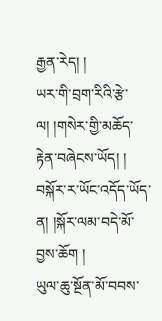རྒྱན་རེད། །
ཡར་གི་བྲག་རིའི་རྩེ་ལ། །གསེར་གྱི་མཆོད་རྟེན་བཞེངས་ཡོད། །
བསྐོར་ར་ཡོང་འདོད་ཡོད་ན། །སྐོར་ལམ་བདེ་མོ་བྱས་ཆོག །
ཡུལ་ཆུ་སྔོན་མོ་བབས་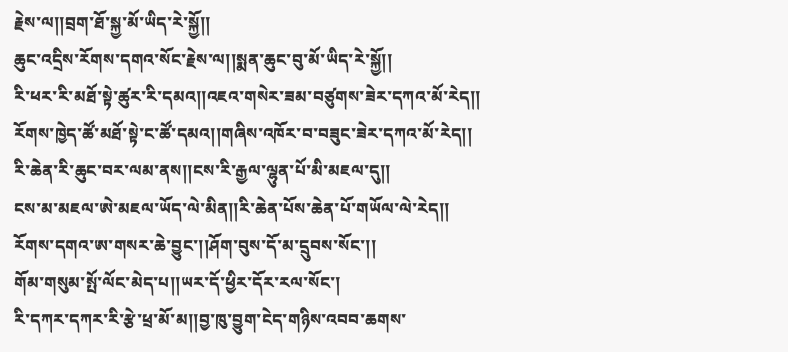རྗེས་ལ།།བྲག་ཐོ་སྐྱ་མོ་ཡིད་རེ་སྐྱོ།།
ཆུང་འདྲིས་རོགས་དགའ་སོང་རྗེས་ལ།།སྨན་ཆུང་བུ་མོ་ཡིད་རེ་སྐྱོ།།
རི་ཕར་རི་མཐོ་སྟེ་ཚུར་རི་དམའ།།འཇའ་གསེར་ཟམ་བཙུགས་ཟེར་དཀའ་མོ་རེད།།
རོགས་ཁྱེད་ཚོ་མཐོ་སྟེ་ང་ཚོ་དམའ།།གཞིས་འཁོར་བ་བཟུང་ཟེར་དཀའ་མོ་རེད།།
རི་ཆེན་རི་ཆུང་བར་ལམ་ནས།།ངས་རི་རྒྱལ་ལྷུན་པོ་མི་མཇལ་དུ།།
ངས་མ་མཇལ་ཨེ་མཇལ་ཡོད་ལེ་མིན།།རི་ཆེན་པོས་ཆེན་པོ་གཡོལ་ལེ་རེད།།
རོགས་དགའ་ཨ་གསར་ཆེ་བྱུང་།།ཤོག་བུས་དོ་མ་དྲུབས་སོང་།།
གོམ་གསུམ་སྤོ་ལོང་མེད་པ།།ཡར་དོ་ཕྱིར་དོར་རལ་སོང་།
རི་དཀར་དཀར་རི་རྩེ་ཕྲ་མོ་མ།།བྱ་ཁུ་བྱུག་ངེད་གཉིས་འབབ་ཆགས་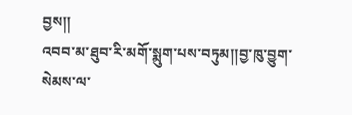བྱས།།
འབབ་མ་ཐུབ་རི་མགོ་སྨུག་པས་བཏུམ།།བྱ་ཁུ་བྱུག་སེམས་ལ་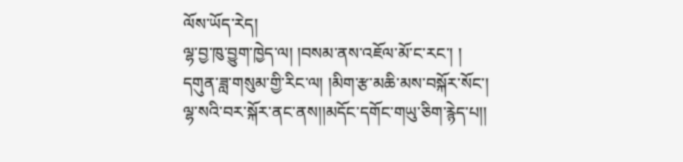ལོས་ཡོད་རེད།
ལྷ་བྱ་ཁུ་བྱུག་ཁྱེད་ལ། །བསམ་ནས་འཇོལ་མོ་ང་རང་། །
དགུན་ཟླ་གསུམ་གྱི་རིང་ལ། །མིག་རྩ་མཆི་མས་བསྐོར་སོང་།
ལྷ་སའི་བར་སྐོར་ནང་ནས།།མདོང་དགོང་གཡུ་ཅིག་རྙེད་པ།།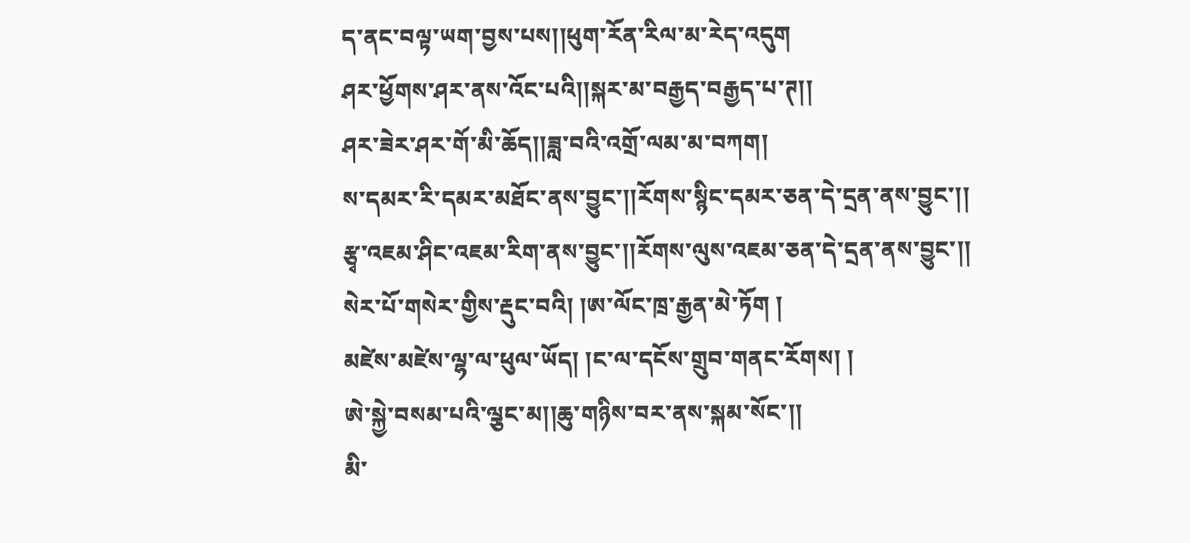ད་ནང་བལྟ་ཡག་བྱས་པས།།ཕུག་རོན་རིལ་མ་རེད་འདུག
ཤར་ཕྱོགས་ཤར་ནས་འོང་པའི།།སྐར་མ་བརྒྱད་བརྒྱད་པ་ཊ།།
ཤར་ཟེར་ཤར་གོ་མི་ཆོད།།ཟླ་བའི་འགྲོ་ལམ་མ་བཀག།
ས་དམར་རི་དམར་མཐོང་ནས་བྱུང་།།རོགས་སྙིང་དམར་ཅན་དེ་དྲན་ནས་བྱུང་།།
རྩྭ་འཇམ་ཤིང་འཇམ་རིག་ནས་བྱུང་།།རོགས་ལུས་འཇམ་ཅན་དེ་དྲན་ནས་བྱུང་།།
སེར་པོ་གསེར་གྱིས་རྡུང་བའི། །ཨ་ལོང་ཁྲ་རྒྱན་མེ་ཏོག །
མཛེས་མཛེས་ལྷ་ལ་ཕུལ་ཡོད། །ང་ལ་དངོས་གྲུབ་གནང་རོགས། །
ཨེ་སྐྱེ་བསམ་པའི་ལྕང་མ།།ཆུ་གཉིས་བར་ནས་སྐམ་སོང་།།
མི་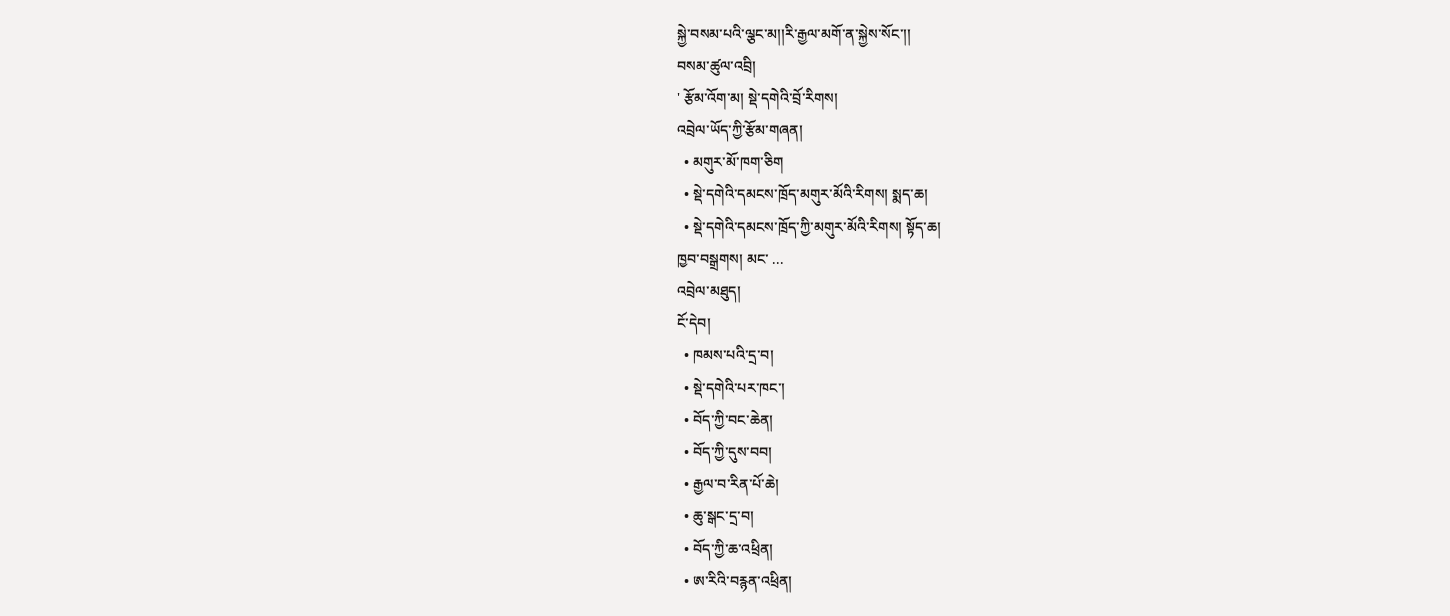སྐྱེ་བསམ་པའི་ལྕང་མ།།རི་རྒྱལ་མགོ་ན་སྐྱེས་སོང་།།
བསམ་ཚུལ་འབྲི།
' རྩོམ་འོག་མ། སྡེ་དགེའི་བྲོ་རིགས།
འབྲེལ་ཡོད་ཀྱི་རྩོམ་གཞན།
  • མགུར་མོ་ཁག་ཅིག
  • སྡེ་དགེའི་དམངས་ཁྲོད་མགུར་མོའི་རིགས། སྨད་ཆ།
  • སྡེ་དགེའི་དམངས་ཁྲོད་ཀྱི་མགུར་མོའི་རིགས། སྟོད་ཆ།
ཁྱབ་བསྒྲགས། མང་ ...
འབྲེལ་མཐུད།
ངོ་དེབ།
  • ཁམས་པའི་དྲ་བ།
  • སྡེ་དགེའི་པར་ཁང་།
  • བོད་ཀྱི་བང་ཆེན།
  • བོད་ཀྱི་དུས་བབ།
  • རྒྱལ་བ་རིན་པོ་ཆེ།
  • ཆུ་སྒང་དྲ་བ།
  • བོད་ཀྱི་ཆ་འཕྲིན།
  • ཨ་རིའི་བརྙན་འཕྲིན།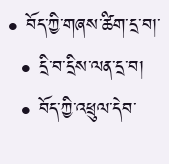• བོད་ཀྱི་གཞས་ཚིག་དྲ་བ།་
  • དྲི་བ་དྲིས་ལན་དྲ་བ།
  • བོད་ཀྱི་འཕྲུལ་དེབ་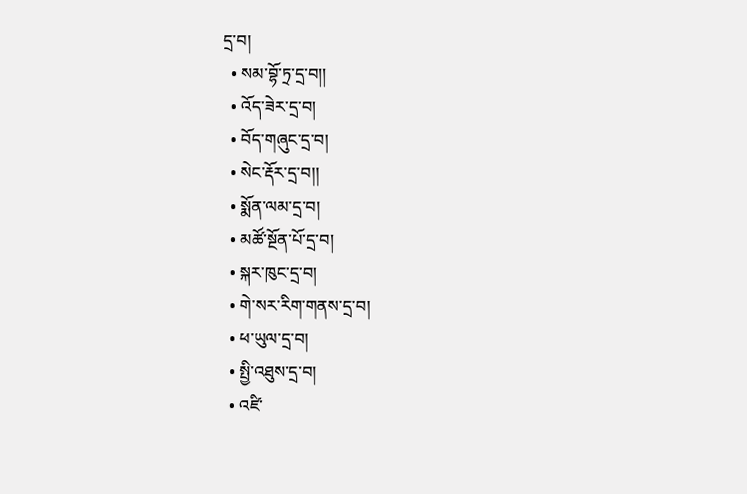དྲ་བ།
  • སམ་བྷོ་ཏྲ་དྲ་བ།།
  • འོད་ཟེར་དྲ་བ།
  • བོད་གཞུང་དྲ་བ།
  • སེང་རྡོར་དྲ་བ།།
  • སྨོན་ལམ་དྲ་བ།
  • མཚོ་སྔོན་པོ་དྲ་བ།
  • སྐར་ཁུང་དྲ་བ།
  • གེ་སར་རིག་གནས་དྲ་བ།
  • ཕ་ཡུལ་དྲ་བ།
  • སྤྱི་འཐུས་དྲ་བ།
  • འཛི་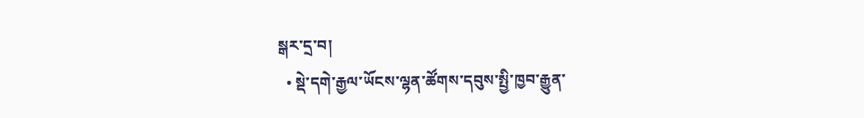སྒར་དྲ་བ།
  • སྡེ་དགེ་རྒྱལ་ཡོངས་ལྷན་ཚོགས་དབུས་སྤྱི་ཁྱབ་རྒྱུན་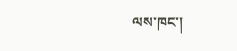ལས་ཁང་།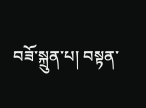བཟོ་སྐྲུན་པ། བསྟན་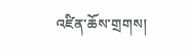འཛིན་ཆོས་གྲགས།